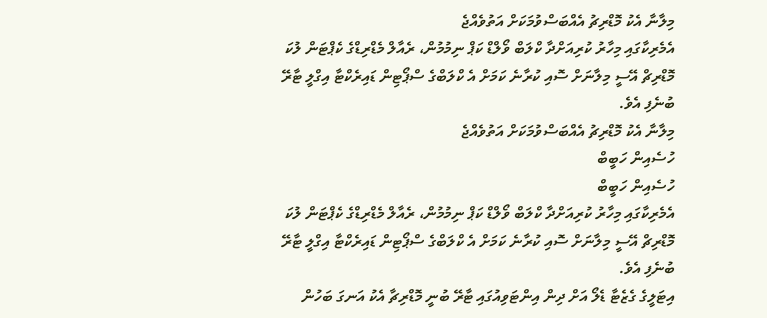މިލާނާ އެކު މޮޑްރިޗު އެއްބަސްވުމަކަށް އަތުވެއްޖެ
އެމެރިކާގައި މިހާރު ކުރިއަށްދާ ކްލަބް ވޯލްޑް ކަޕް ނިމުމުން، ރެއާލް މެޑްރިޑްގެ ކެޕްޓަން ލުކަ މޮޑްރިޗް އޭސީ މިލާނަށް ސޮއި ކުރާނެ ކަމަށް އެ ކްލަބްގެ ސްޕޯޓިން ޑައިރެކްޓާ އިގްލީ ޓާރޭ ބުނެފި އެވެ.
މިލާނާ އެކު މޮޑްރިޗު އެއްބަސްވުމަކަށް އަތުވެއްޖެ
ހުސެއިން ހަބީބް
ހުސެއިން ހަބީބް
އެމެރިކާގައި މިހާރު ކުރިއަށްދާ ކްލަބް ވޯލްޑް ކަޕް ނިމުމުން، ރެއާލް މެޑްރިޑްގެ ކެޕްޓަން ލުކަ މޮޑްރިޗް އޭސީ މިލާނަށް ސޮއި ކުރާނެ ކަމަށް އެ ކްލަބްގެ ސްޕޯޓިން ޑައިރެކްޓާ އިގްލީ ޓާރޭ ބުނެފި އެވެ.
އިޓަލީގެ ގެޒެޓާ ޑެލޯ އަށް ދިން އިންޓަވިއުގައި ޓާރޭ ބުނީ މޮޑްރިޗާ އެކު އަނގަ ބަހުން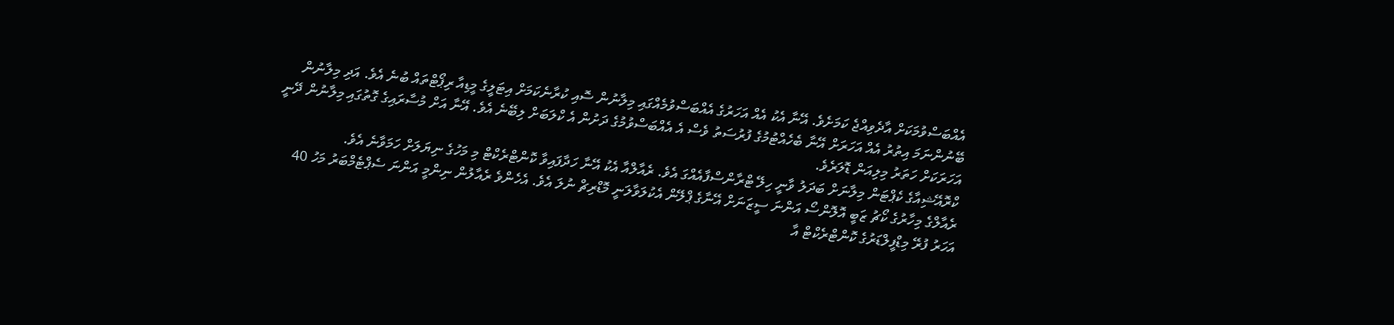އެއްބަސްވުމަކަށް އާދެވިއްޖެ ކަމަށެވެ. އޭނާ އެކު އެއް އަހަރުގެ އެއްބަސްވުމެއްގައި މިލާނުން ސޮއި ކުރާނެކަމަށް އިޓަލީގެ މީޑިއާ ރިޕޯޓްތައް ބުނެ އެވެ. އަދި މިލާނުން ބޭނުންނަމަ އިތުރު އެއް އަހަރަށް އޭނާ ބެހެއްޓުމުގެ ފުރުސަތު ވެސް އެ އެއްބަސްވުމުގެ ދަށުން އެ ކްލަބަށް ލިބޭނެ އެވެ. އޭނާ އަށް މުސާރައިގެ ގޮތުގައި މިލާނުން ދޭނީ އަހަރަކަށް ހަތަރު މިލިއަން ޑޮލަރެވެ.
ކްރޮއޭޝިއާގެ ކެޕްޓަން މިލާނަށް ބަދަލު ވާނީ ހިލޭ ޓްރާންސްފާއެއްގަ އެވެ. ރެއާލްއާ އެކު އޭނާ ހަދާފައިވާ ކޮންޓްރެކްޓް މި މަހުގެ ނިޔަލަށް ހަމަވާނެ އެވެ.
ރެއާލްގެ މިހާރުގެ ކޯޗު ޒަބީ އޮލޮންސޯ އަންނަ ސީޒަނަށް އޭނާގެ ޕްލޭން އެކުލަވާލަނީ މޮޑްރިޗް ނުލަ އެވެ. އެހެންވެ ރެއާލުން ނިންމީ އަންނަ ސެޕްޓެމްބަރު މަހު 40 އަހަރު ފުރޭ މިޑްފީލްޑަރުގެ ކޮންޓްރެކްޓް އާ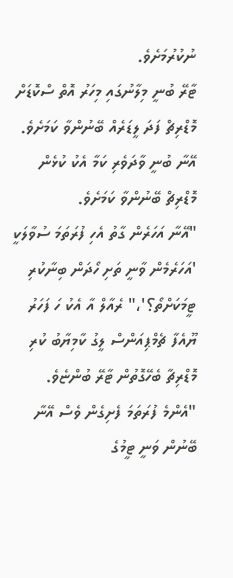ނުކުރުމަށެވެ.
ޓާރޭ ބުނީ މިލާނުގައި މިހަރު އޮތް ސްކޮޑަށް މޮޑްރިޗް ފަދަ ލީޑަރެއް ބޭނުންވާ ކަމަށެވެ. އޭނާ ބުނީ ވާދަވެރި ކަމާ އެކު ކުޅެން މޮޑްރިޗް ބޭނުންވާ ކަމަށެވެ.
"އޭނާ އަހަރެން ގާތު އެހި ފުރަތަމަ ސުވާލަކީ 'އަހަރެމެން ވާނީ ތަށި ހޯދަން ބިނާކުރި ޓީމަކަށްތޯ؟'،" ރެއާލް އާ އެކު ހަ ފަހަރު ޔޫއެފާ ޗެމްޕިއަންސް ލީގު ކާމިޔާބު ކުރި މޮޑްރިޗާ ބެހޭގޮތުން ޓާރޭ ބުންޏެވެ.
"އެންމެ ފުރަތަމަ ފެށިގެން ވެސް އޭނާ ބޭނުން ވަނީ ޓީމުގެ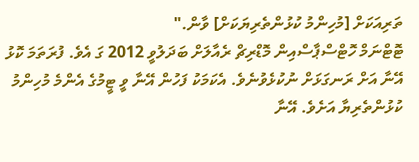ތަރިއަކަށް [މުހިންމު ކުޅުންތެރިޔަކަށް] ވާން."
ޓޮޓްނަމް ހޮޓްސްޕާސްއިން މޮޑްރިޗް ރެއާލަށް ބަދަލުވީ 2012 ގަ އެވެ. ފުރަތަމަ ކޮޅު އޭނާ އަށް ރަނގަޅަށް ނުކުޅެވުނެވެ. އެކަމަކު ފަހުން އޭނާ ވީ ޓީމުގެ އެންމެ މުހިންމު ކުޅުންތެރިޔާ އަށެވެ. އޭނާ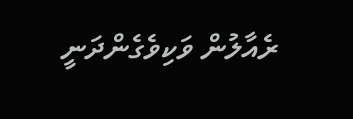ރެއާލުން ވަކިވެގެންދަނީ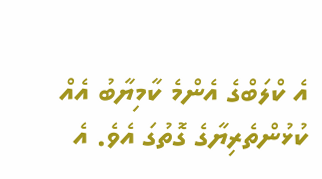އެ ކްލަބްގެ އެންމެ ކާމިޔާބު އެއް ކުޅުންތެރިޔާގެ ގޮތުގަ އެވެ. އެ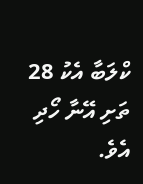ކްލަބާ އެކު 28 ތަށި އޭނާ ހޯދި އެވެ.